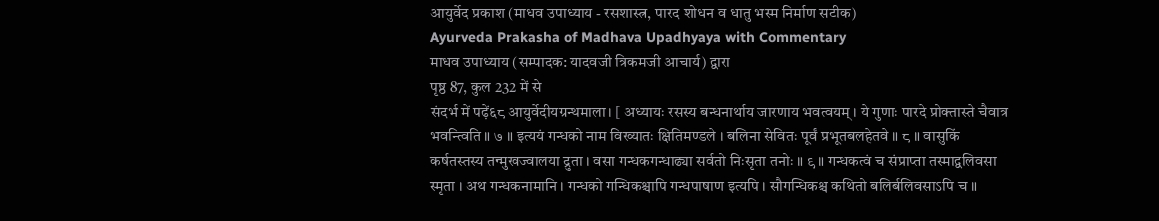आयुर्वेद प्रकाश (माधव उपाध्याय - रसशास्त्र, पारद शोधन व धातु भस्म निर्माण सटीक)
Ayurveda Prakasha of Madhava Upadhyaya with Commentary
माधव उपाध्याय (सम्पादक: यादवजी त्रिकमजी आचार्य) द्वारा
पृष्ठ 87, कुल 232 में से
संदर्भ में पढ़ें६८ आयुर्वेदीयग्रन्थमाला। [ अध्यायः रसस्य बन्धनार्थाय जारणाय भवत्वयम् । ये गुणाः पारदे प्रोक्तास्ते चैवात्र भवन्त्विति ॥ ७ ॥ इत्ययं गन्धको नाम विख्यातः क्षितिमण्डले । बलिना सेवितः पूर्वं प्रभूतबलहेतवे ॥ ८ ॥ वासुकिं कर्षतस्तस्य तन्मुखज्वालया द्रुता । वसा गन्धकगन्धाढ्या सर्वतो निःसृता तनोः ॥ ९ ॥ गन्धकत्वं च संप्राप्ता तस्माद्वलिवसा स्मृता । अथ गन्धकनामानि । गन्धको गन्धिकश्चापि गन्धपाषाण इत्यपि । सौगन्धिकश्च कथितो बलिर्बलिवसाऽपि च ॥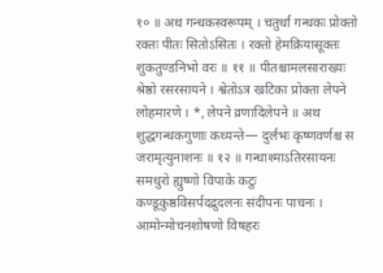१० ॥ अथ गन्धकस्वरूपम् । चतुर्धा गन्धकः प्रोक्तो रक्तः पीतः सितोऽसितः । रक्तो हेमक्रियासूक्तः शुकतुण्डनिभो वरः ॥ ११ ॥ पीतश्चामलसाराख्यः श्रेष्ठो रसरसायने । श्वेतोऽत्र खटिका प्रोक्ता लेपने लोहमारणे । *, लेपने व्रणादिलेपने ॥ अथ शुद्धगन्धकगुणाः कथ्यन्ते— दुर्लभः कृष्णवर्णश्च स जरामृत्युनाशनः ॥ १२ ॥ गन्धाश्माऽतिरसायनः समधुरो ह्युष्णो विपाके कटुः कण्डूकुष्ठविसर्पदद्रुदलनः संदीपनः पाचनः । आमोन्मोचनशोषणो विषहरः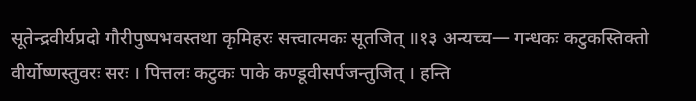सूतेन्द्रवीर्यप्रदो गौरीपुष्पभवस्तथा कृमिहरः सत्त्वात्मकः सूतजित् ॥१३ अन्यच्च— गन्धकः कटुकस्तिक्तो वीर्योष्णस्तुवरः सरः । पित्तलः कटुकः पाके कण्डूवीसर्पजन्तुजित् । हन्ति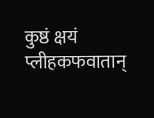कुष्ठं क्षयं प्लीहकफवातान्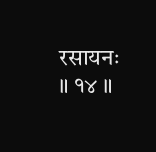रसायनः ॥ १४ ॥